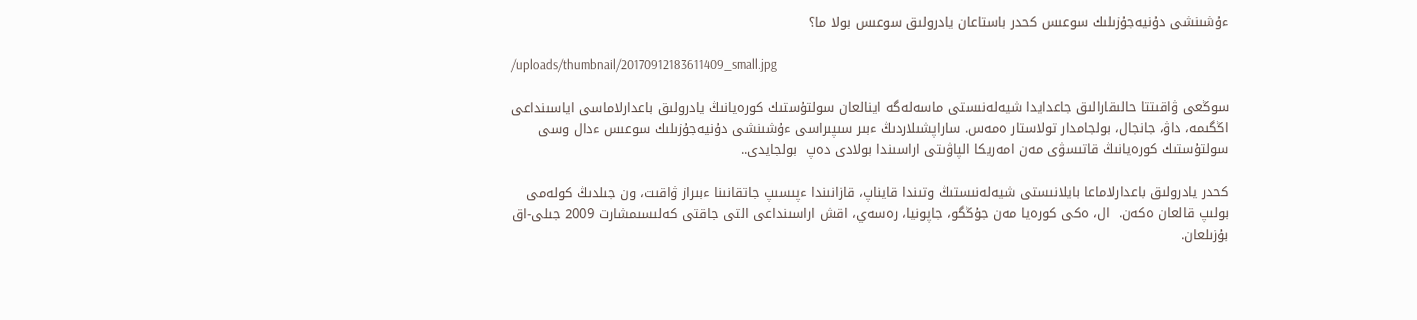ءۇشىنشى دۇنيەجۇزىلىك سوعىس كحدر باستاعان يادرولىق سوعىس بولا ما؟

/uploads/thumbnail/20170912183611409_small.jpg

سوڭعى ۋاقىتتا حالىقارالىق جاعدايدا شيەلەنىستى ماسەلەگە اينالعان سولتۇستىك كورەيانىڭ يادرولىق باعدارلاماسى اياسىنداعى اڭگىمە، داۋ، جانجال، بولجامدار تولاستار ەمەس. ساراپشىلاردىڭ ءبىر سىپىراسى ءۇشىنشى دۇنيەجۇزىلىك سوعىس ءدال وسى سولتۇستىك كورەيانىڭ قاتىسۋى مەن امەريكا الپاۋىتى اراسىندا بولادى دەپ  بولجايدى..

كحدر يادرولىق باعدارلاماعا بايلانىستى شيەلەنىستىڭ وتىندا قايناپ، قازانىندا ءپىسىپ جاتقانىنا ءبىراز ۋاقىت، ون جىلدىڭ كولەمى بولىپ قالعان ەكەن.  ال، ەكى كورەيا مەن جۇڭگو، جاپونيا، رەسەي، اقش اراسىنداعى التى جاقتى كەلىسىمشارت 2009 جىلى-اق بۇزىلعان.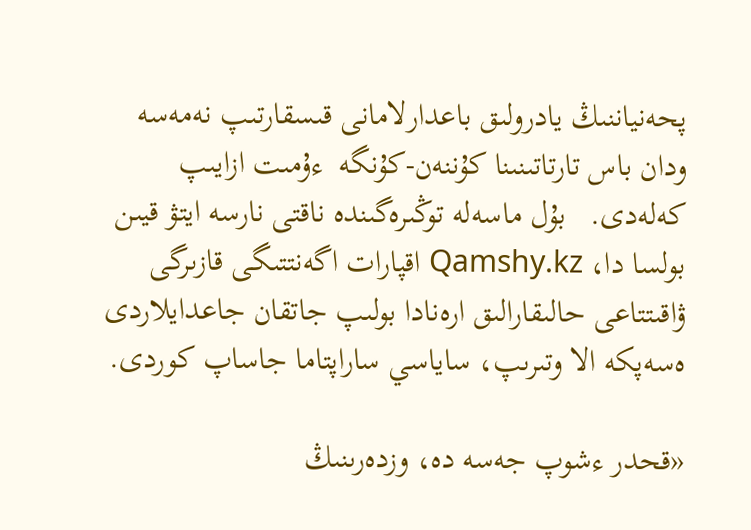پحەنياننىڭ يادرولىق باعدارلامانى قىسقارتىپ نەمەسە ودان باس تارتاتىنىنا كۇننەن-كۇنگە  ءۇمىت ازايىپ كەلەدى.   بۇل ماسەلە توڭىرەگىندە ناقتى نارسە ايتۋ قيىن بولسا دا، Qamshy.kz اقپارات اگەنتتىگى قازىرگى ۋاقىتتاعى حالىقارالىق ارەنادا بولىپ جاتقان جاعدايلاردى ەسەپكە الا وتىرىپ، ساياسي ساراپتاما جاساپ كوردى.

«قحدر ءشوپ جەسە دە، وزدەرىنىڭ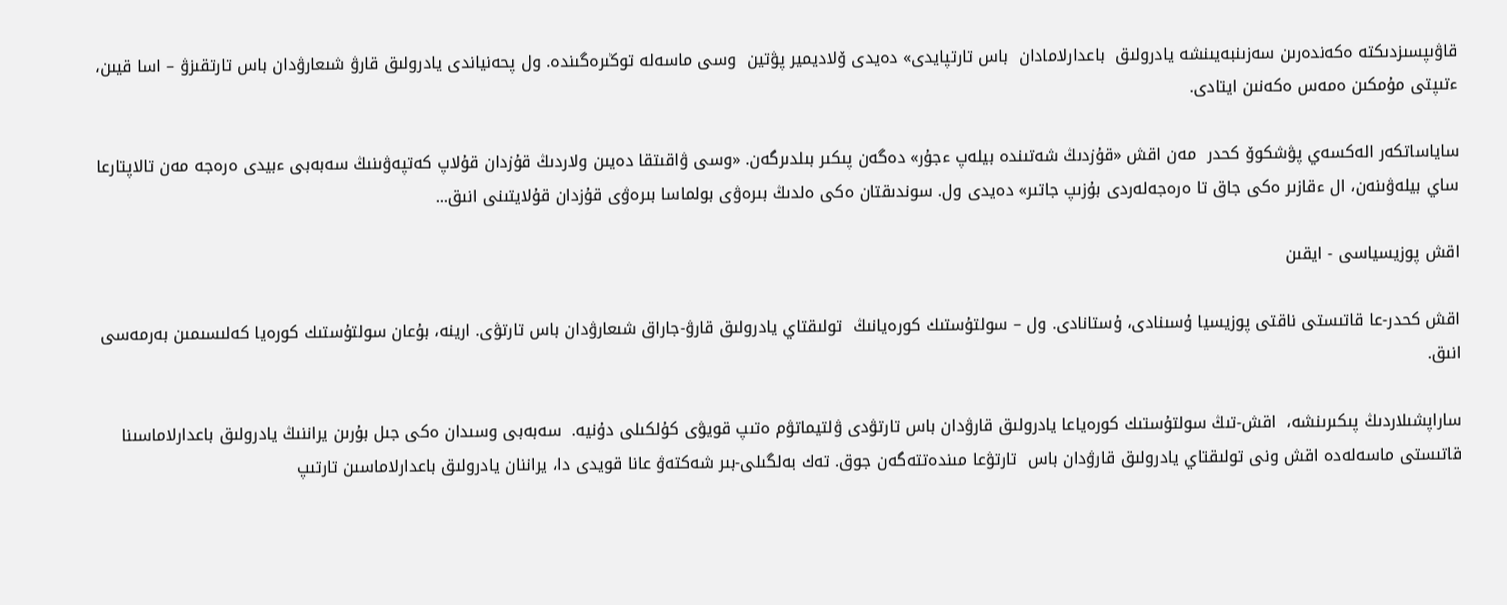قاۋىپسىزدىكتە ەكەندەرىن سەزىنبەيىنشە يادرولىق  باعدارلامادان  باس تارتپايدى» دەيدى ۆلاديمير پۋتين  وسى ماسەلە توڭىرەگىندە. ول پحەنياندى يادرولىق قارۋ شىعارۋدان باس تارتقىزۋ – اسا قيىن، ءتىپتى مۇمكىن ەمەس ەكەنىن ايتادى.

ساياساتكەر الەكسەي پۋشكوۆ كحدر  مەن اقش «قۇزدىڭ شەتىندە بيلەپ ءجۇر» دەگەن پىكىر بىلدىرگەن. «وسى ۋاقىتقا دەيىن ولاردىڭ قۇزدان قۇلاپ كەتپەۋىنىڭ سەبەبى ءبيدى ەرەجە مەن تالاپتارعا  ساي بيلەۋىنەن، ال ءقازىر ەكى جاق تا ەرەجەلەردى بۇزىپ جاتىر» دەيدى ول. سوندىقتان ەكى ەلدىڭ بىرەۋى بولماسا بىرەۋى قۇزدان قۇلايتىنى انىق...

اقش پوزيسياسى - ايقىن

اقش كحدر-عا قاتىستى ناقتى پوزيسيا ۇسىنادى، ۇستانادى. ول – سولتۇستىك كورەيانىڭ  تولىقتاي يادرولىق قارۋ-جاراق شىعارۋدان باس تارتۋى. ارينە، بۇعان سولتۇستىك كورەيا كەلىسىمىن بەرمەسى انىق.

ساراپشىلاردىڭ پىكىرىنشە،  اقش-تىڭ سولتۇستىك كورەياعا يادرولىق قارۋدان باس تارتۋدى ۋلتيماتۋم ەتىپ قويۋى كۇلكىلى دۇنيە.  سەبەبى وسىدان ەكى جىل بۇرىن يراننىڭ يادرولىق باعدارلاماسىنا قاتىستى ماسەلەدە اقش ونى تولىقتاي يادرولىق قارۋدان باس  تارتۋعا مىندەتتەگەن جوق. تەك بەلگىلى-بىر شەكتەۋ عانا قويدى دا، يراننان يادرولىق باعدارلاماسىن تارتىپ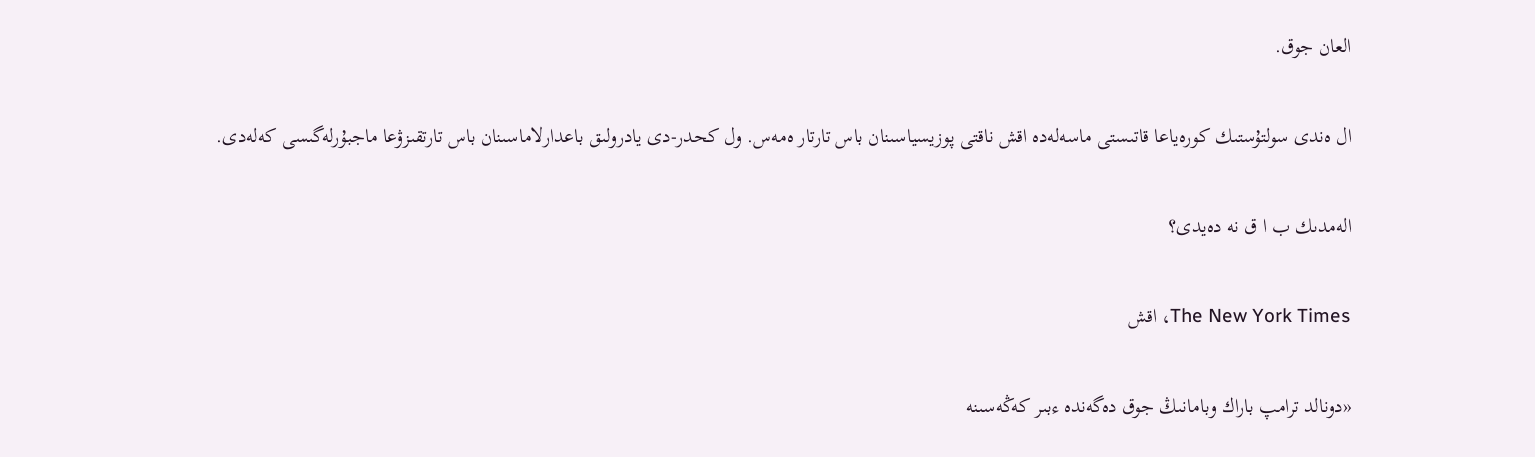العان جوق.

ال ەندى سولتۇستىك كورەياعا قاتىستى ماسەلەدە اقش ناقتى پوزيسياسىنان باس تارتار ەمەس. ول كحدر-دى يادرولىق باعدارلاماسىنان باس تارتقىزۋعا ماجبۇرلەگىسى كەلەدى.

الەمدىك ب ا ق نە دەيدى؟

The New York Times، اقش

«دونالد ترامپ باراك وبامانىڭ جوق دەگەندە ءبىر كەڭەسىنە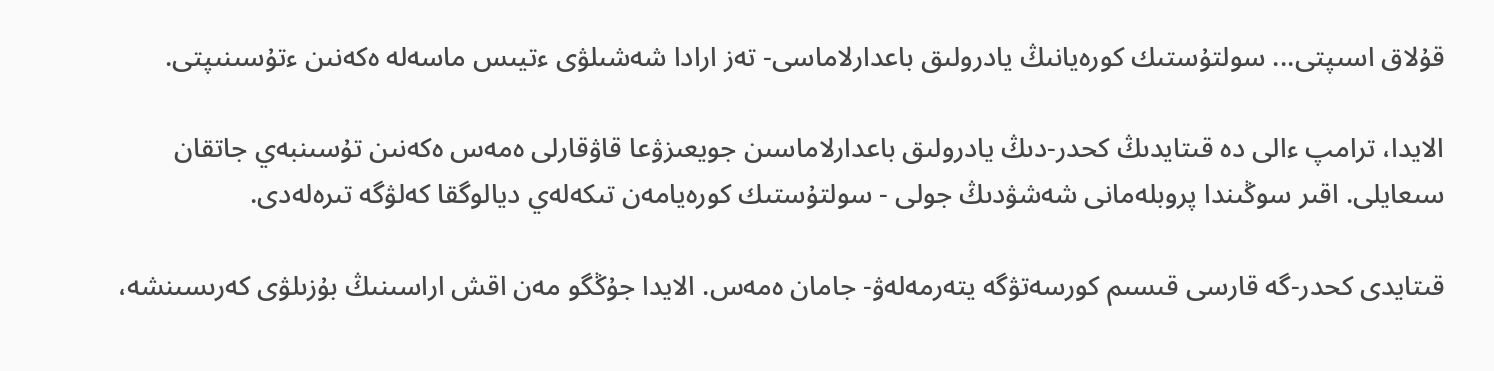قۇلاق اسىپتى... سولتۇستىك كورەيانىڭ يادرولىق باعدارلاماسى- تەز ارادا شەشىلۋى ءتيىس ماسەلە ەكەنىن ءتۇسىنىپتى.

الايدا، ترامپ ءالى دە قىتايدىڭ كحدر-دىڭ يادرولىق باعدارلاماسىن جويعىزۋعا قاۋقارلى ەمەس ەكەنىن تۇسىنبەي جاتقان سىعايلى. اقىر سوڭىندا پروبلەمانى شەشۋدىڭ جولى - سولتۇستىك كورەيامەن تىكەلەي ديالوگقا كەلۋگە تىرەلەدى.

قىتايدى كحدر-گە قارسى قىسىم كورسەتۋگە يتەرمەلەۋ- جامان ەمەس. الايدا جۇڭگو مەن اقش اراسىنىڭ بۇزىلۋى كەرىسىنشە،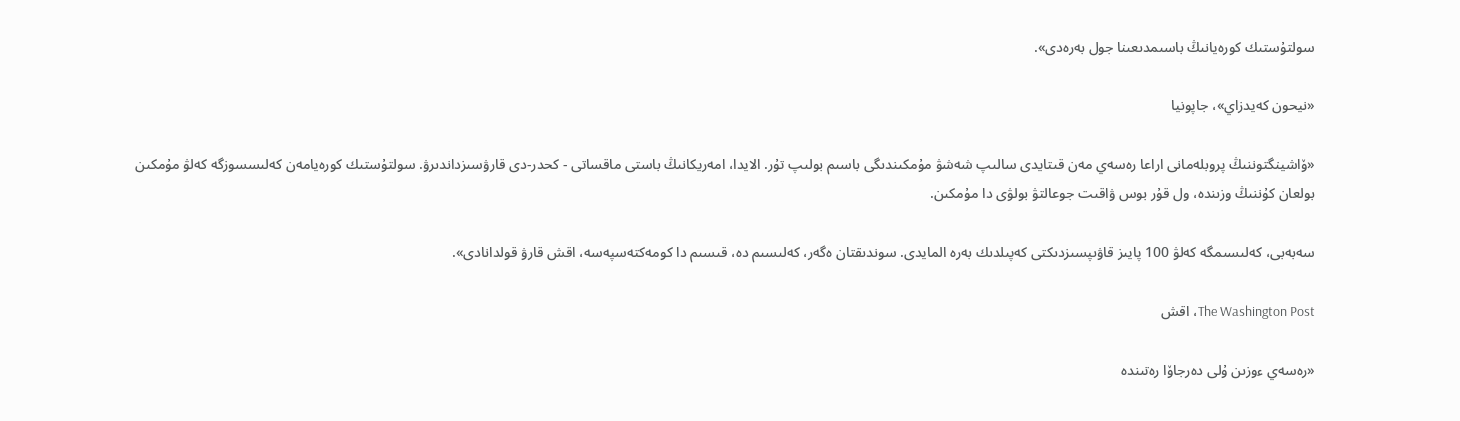سولتۇستىك كورەيانىڭ باسىمدىعىنا جول بەرەدى».

«نيحون كەيدزاي»، جاپونيا

«ۆاشينگتوننىڭ پروبلەمانى اراعا رەسەي مەن قىتايدى سالىپ شەشۋ مۇمكىندىگى باسىم بولىپ تۇر. الايدا، امەريكانىڭ باستى ماقساتى - كحدر-دى قارۋسىزداندىرۋ. سولتۇستىك كورەيامەن كەلىسسوزگە كەلۋ مۇمكىن بولعان كۇننىڭ وزىندە، ول قۇر بوس ۋاقىت جوعالتۋ بولۋى دا مۇمكىن.

سەبەبى، كەلىسىمگە كەلۋ 100 پايىز قاۋىپسىزدىكتى كەپىلدىك بەرە المايدى. سوندىقتان ەگەر، كەلىسىم دە، قىسىم دا كومەكتەسپەسە، اقش قارۋ قولدانادى».

The Washington Post، اقش

«رەسەي ءوزىن ۇلى دەرجاۆا رەتىندە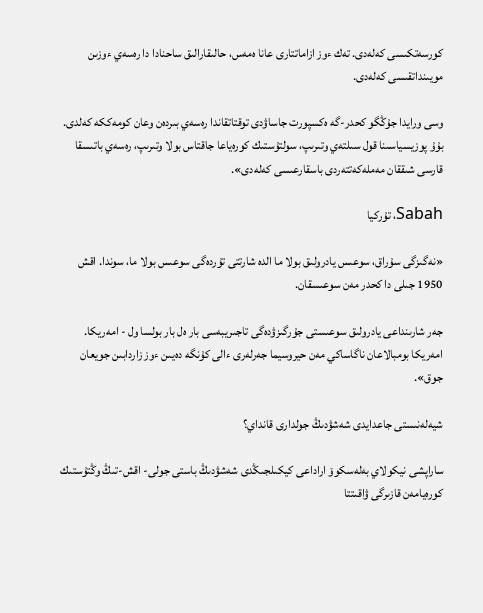كورسەتكىسى كەلەدى. تەك ءوز ازاماتتارى عانا ەمەس، حالىقارالىق ساحنادا دا رەسەي ءوزىن مويىنداتقىسى كەلەدى.

وسى ورايدا جۇڭگو كحدر-گە ەكسپورت جاساۋدى توقتاتقاندا رەسەي بىردەن وعان كومەككە كەلدى. بۇۇ پوزيسياسىنا قول سىلتەي وتىرىپ، سولتۇستىك كورەياعا جاقتاس بولا وتىرىپ، رەسەي باتىسقا قارسى شىققان مەملەكەتتەردى باسقارعىسى كەلەدى».

Sabah، تۇركيا

«نەگىزگى سۇراق، سوعىس يادرولىق بولا ما الدە شارتتى تۇردەگى سوعىس بولا ما، سوندا. اقش 1950 جىلى دا كحدر مەن سوعىسقان.

جەر شارىنداعى يادرولىق سوعىستى جۇرگىزۋدەگى تاجىريبەسى بار ەل بار بولسا ول - امەريكا. امەريكا بومبالاعان ناگاساكي مەن حيروسيما جەرلەرى ءالى كۇنگە دەيىن ءوز زاردابىن جويعان جوق».

شيەلەنىستى جاعدايدى شەشۋدىڭ جولدارى قانداي؟

ساراپشى نيكولاي بەلەسكوۆ اراداعى كيكىلجىڭدى شەشۋدىڭ باستى جولى- اقش-تىڭ وڭتۇستىك كورەيامەن قازىرگى ۋاقىتتا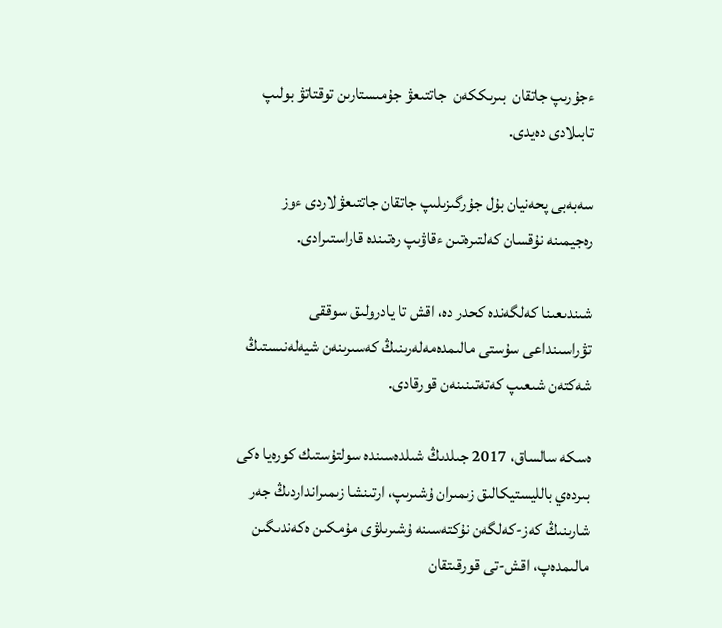ءجۇرىپ جاتقان  بىرىككەن  جاتتىعۋ جۇمىستارىن توقتاتۋ بولىپ تابىلادى دەيدى.

سەبەبى پحەنيان بۇل جۇرگىزىلىپ جاتقان جاتتىعۋلاردى ءوز رەجيمىنە نۇقسان كەلتىرەتىن ءقاۋىپ رەتىندە قاراستىرادى.

شىندىعىنا كەلگەندە كحدر دە، اقش تا يادرولىق سوققى تۋراسىنداعى سۇستى مالىمدەمەلەرىنىڭ كەسىرىنەن شيەلەنىستىڭ شەكتەن شىعىپ كەتەتىنىنەن قورقادى.

ەسكە سالساق، 2017 جىلدىڭ شىلدەسىندە سولتۇستىك كورەيا ەكى بىردەي بالليستيكالىق زىمىران ۇشىرىپ، ارتىنشا زىمىرانداردىڭ جەر شارىنىڭ كەز-كەلگەن نۇكتەسىنە ۇشىرىلۋى مۇمكىن ەكەندىگىن مالىمدەپ، اقش-تى قورقىتقان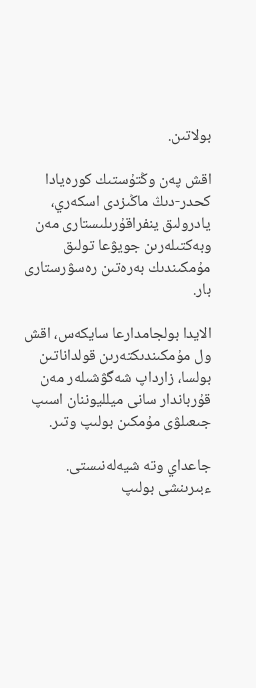بولاتىن.

اقش پەن وڭتۇستىك كورەيادا كحدر-دىڭ ماڭىزدى اسكەري، يادرولىق ينفراقۇرىلىستارى مەن وبەكتىلەرىن جويۋعا تولىق مۇمكىندىك بەرەتىن رەسۋرستارى بار.

الايدا بولجامدارعا سايكەس، اقش ول مۇمكىندىكتەرىن قولداناتىن بولسا، زارداپ شەگۋشىلەر مەن قۇرباندار سانى ميلليوننان اسىپ جىعىلۋى مۇمكىن بولىپ وتىر.

جاعداي وتە شيەلەنىستى. ءبىرىنشى بولىپ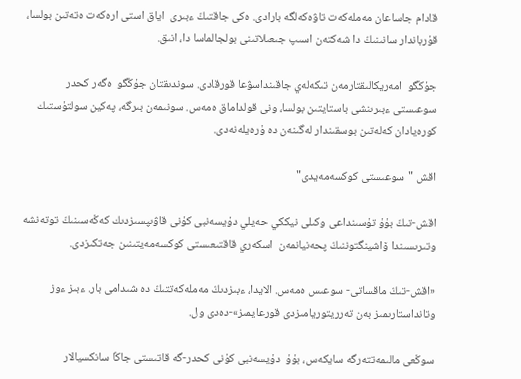قادام جاساعان مەملەكەت تاۋەكەلگە بارادى. ەكى جاقتىڭ ءبىرى  اياق استى ارەكەت ەتەتىن بولسا، قۇرباندار سانىنىڭ دا شەكتەن اسىپ جىعىلاتىنى بولجالماسا دا، انىق.

جۇڭگو  امەريكالىقتارمەن تىكەلەي جاقىنداسۋعا قورقادى. سوندىقتان جۇڭگو  ەگەر كحدر سوعىستى ءبىرىنشى باستايتىن بولسا، ونى قولداماق ەمەس. سونىمەن بىرگە، پەكين سولتۇستىك كورەيادان كەلەتىن بوسقىندار لەگىنەن دە ۇرەيلەنەدى.

اقش "سوعىستى كوكسەمەيدى"

اقش-تىڭ بۇۇ تۇسىنداعى وكىلى نيككي حەيلي دۇيسەنبى كۇنى قاۋىپسىزدىك كەڭەسىنىڭ توتەنشە وتىرىسىندا ۆاشينگتوننىڭ پحەنيانمەن  اسكەري قاقتىعىستى كوكسەمەيتىنىن جەتكىزدى.

«اقش-تىڭ ماقساتى- سوعىس ەمەس. الايدا، ءبىزدىڭ مەملەكەتتىڭ دە شىدامى بار. ءبىز ءوز وتانداستارىمىز بەن تەرريتوريامىزدى قورعايمىز»-دەدى ول.

سوڭعى مالىمەتتەرگە سايكەس، بۇۇ  دۇيسەنبى كۇنى كحدر-گە قاتىستى جاڭا سانكسيالار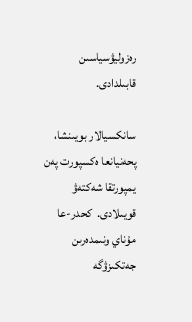رەزوليۋسياسىن قابىلدادى.

سانكسيالار بويىنشا، پحەنيانعا ەكسپورت پەن يمپورتقا شەكتەۋ قويىلادى.  كحدر-عا مۇناي ونىمدەرىن جەتكىزۋگە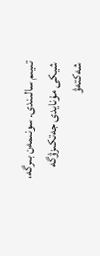تىيىم سالىندى. سونىمەن بىرگە، شيكى مۇنايدى جەتكىزۋگە شەكتەۋ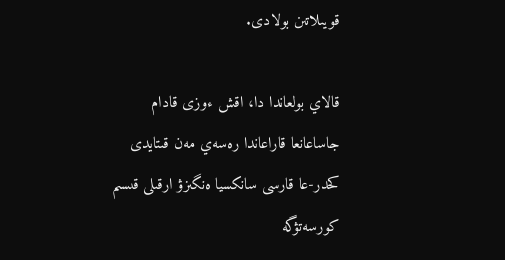قويىلاتىن بولادى.

قالاي بولعاندا دا، اقش ءوزى قادام جاساعانعا قاراعاندا رەسەي مەن قىتايدى كحدر-عا قارسى سانكسيا ەنگىزۋ ارقىلى قىسىم كورسەتۋگە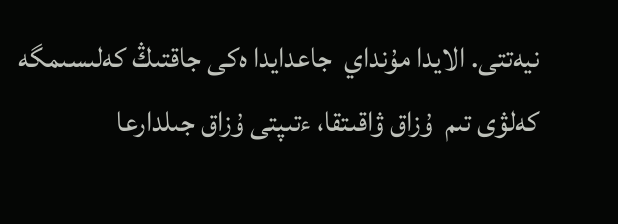نيەتتى. الايدا مۇنداي  جاعدايدا ەكى جاقتىڭ كەلىسىمگە كەلۋى تىم  ۇزاق ۋاقىتقا، ءتىپتى ۇزاق جىلدارعا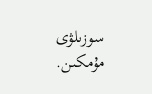سوزىلۋى مۇمكىن.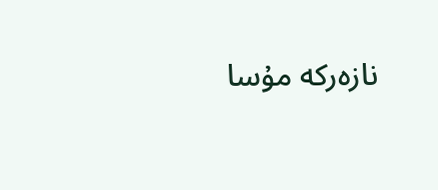نازەركە مۇسا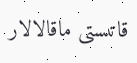قاتىستى ماقالالار